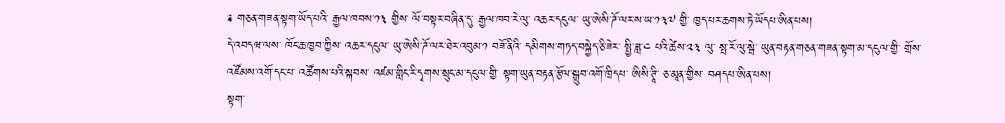༉ གཅན་གཟན་སྟག་ཡོད་པའི་ རྒྱལ་ཁབས་༡༣ གྱིས་ ལོ་བསྟར་བཞིན་དུ་ རྒྱལ་ཁབ་རེ་ལུ་ འཆར་དངུལ་ ཡུ་ཨེསི་ཌོ་ལར་ས་ཡ་༡༣༧ གྱི་ ཁྱད་པར་ཆགས་ཏེ་ཡོདཔ་ཨིན་པས།
དེ་འབདཝ་ལས་ ཁོང་ཆ་ཁྱབ་ཀྱིས་ འཆར་དངུལ་ ཡུ་ཨེསི་ཌོ་ལར་ཐེར་འབུམ་༡ བཟོ་ནིའི་ དམིགས་གཏད་བསྐྱེད་ཅི་ཟེར་ སྤྱི་ཟླ་༤ པའི་ཚེས་༢༣ ལུ་ སྤ་རོ་ལུ་སྦེ་ ཡུན་བརྟན་གཅན་གཟན་སྟག་མ་དངུལ་གྱི་ གྲོས་འཛོམས་འགོ་དང་པ་ འཚོགས་པའི་སྐབས་ འཛམ་གླིང་རི་དྭགས་སྲུང་མ་དངུལ་གྱི་ སྟག་ཡུན་བརྟན་རྩོལ་སྒྲུབ་འགོ་ཁྲིདཔ་ ཨིསི་ཊཱི་ ཅ་མཱན་གྱིས་ བཤདཔ་ཨིན་པས།
སྟག་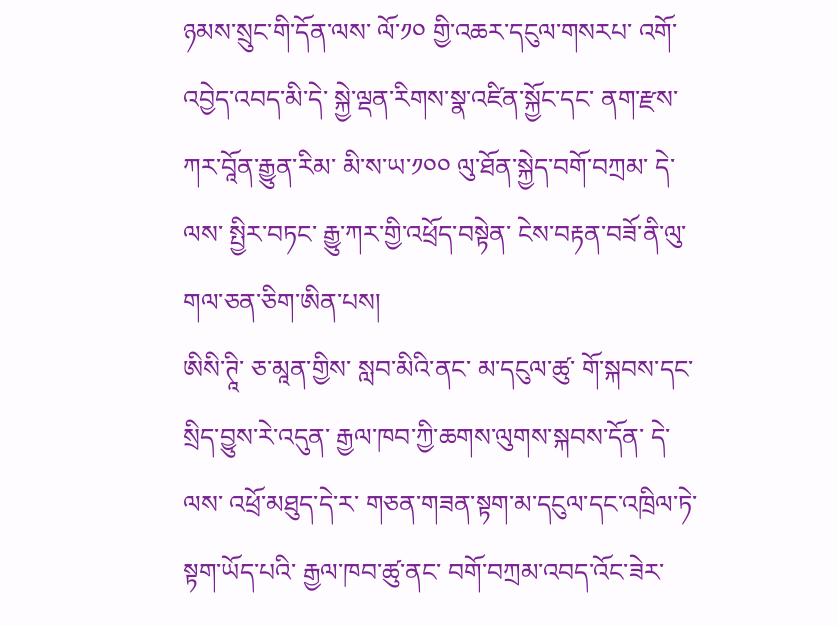ཉམས་སྲུང་གི་དོན་ལས་ ལོ་༡༠ གྱི་འཆར་དངུལ་གསརཔ་ འགོ་འབྱེད་འབད་མི་དེ་ སྐྱེ་ལྡན་རིགས་སྣ་འཛིན་སྐྱོང་དང་ ནག་རྫས་ཀར་བཱོན་རྒྱུན་རིམ་ མི་ས་ཡ་༡༠༠ ལུ་ཐོན་སྐྱེད་བགོ་བཀྲམ་ དེ་ལས་ སྤྱིར་བཏང་ རྒྱུ་ཀར་གྱི་འཕྲོད་བསྟེན་ ངེས་བརྟན་བཟོ་ནི་ལུ་ གལ་ཅན་ཅིག་ཨིན་པས།
ཨིསི་ཊཱི་ ཅ་མཱན་གྱིས་ སླབ་མིའི་ནང་ མ་དངུལ་ཚུ་ གོ་སྐབས་དང་ སྲིད་བྱུས་རེ་འདུན་ རྒྱལ་ཁབ་ཀྱི་ཆགས་ལུགས་སྐབས་དོན་ དེ་ལས་ འཕྲོ་མཐུད་དེ་ར་ གཅན་གཟན་སྟག་མ་དངུལ་དང་འཁྲིལ་ཏེ་ སྟག་ཡོད་པའི་ རྒྱལ་ཁབ་ཚུ་ནང་ བགོ་བཀྲམ་འབད་འོང་ཟེར་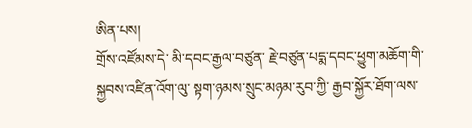ཨིན་པས།
གྲོས་འཛོམས་དེ་ མི་དབང་རྒྱལ་བཙུན་ རྗེ་བཙུན་པདྨ་དབང་ཕྱུག་མཆོག་གི་ སྐྱབས་འཛིན་འོག་ལུ་ སྟག་ཉམས་སྲུང་མཉམ་རུབ་ཀྱི་ རྒྱབ་སྐྱོར་ཐོག་ལས་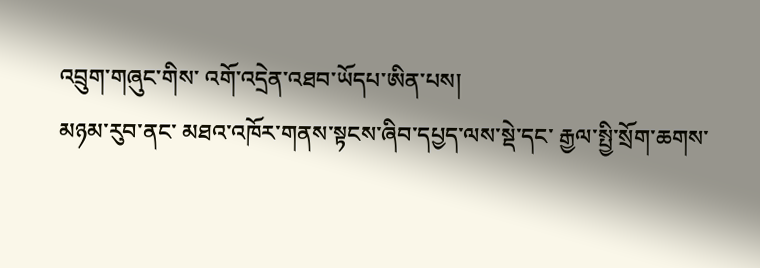འབྲུག་གཞུང་གིས་ འགོ་འདྲེན་འཐབ་ཡོདཔ་ཨིན་པས།
མཉམ་རུབ་ནང་ མཐའ་འཁོར་གནས་སྟངས་ཞིབ་དཔྱད་ལས་སྡེ་དང་ རྒྱལ་སྤྱི་སྲོག་ཆགས་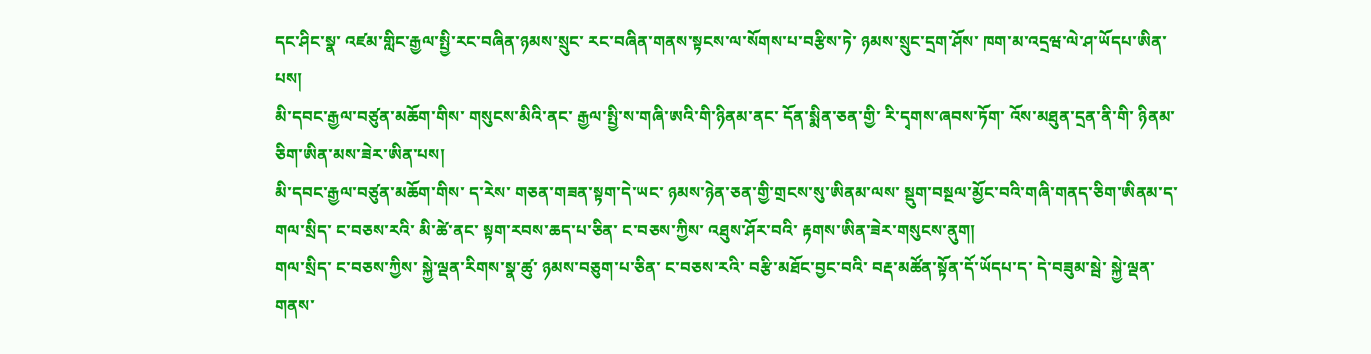དང་ཤིང་སྣ་ འཛམ་གླིང་རྒྱལ་སྤྱི་རང་བཞིན་ཉམས་སྲུང་ རང་བཞིན་གནས་སྟངས་ལ་སོགས་པ་བརྩིས་ཏེ་ ཉམས་སྲུང་དྲག་ཤོས་ ཁག་མ་འདྲཝ་ལེ་ཤ་ཡོདཔ་ཨིན་པས།
མི་དབང་རྒྱལ་བཙུན་མཆོག་གིས་ གསུངས་མིའི་ནང་ རྒྱལ་སྤྱི་ས་གཞི་ཨའི་གི་ཉིནམ་ནང་ དོན་སྨིན་ཅན་གྱི་ རི་དྭགས་ཞབས་ཏོག་ འོས་མཐུན་དྲན་ནི་གི་ ཉིནམ་ཅིག་ཨིན་མས་ཟེར་ཨིན་པས།
མི་དབང་རྒྱལ་བཙུན་མཆོག་གིས་ ད་རེས་ གཅན་གཟན་སྟག་དེ་ཡང་ ཉམས་ཉེན་ཅན་གྱི་གྲངས་སུ་ཨིནམ་ལས་ སྡུག་བསྔལ་མྱོང་བའི་གཞི་གནད་ཅིག་ཨིནམ་ད་ གལ་སྲིད་ ང་བཅས་རའི་ མི་ཚེ་ནང་ སྟག་རབས་ཆད་པ་ཅིན་ ང་བཅས་ཀྱིས་ འཐུས་ཤོར་བའི་ རྟགས་ཨིན་ཟེར་གསུངས་ནུག།
གལ་སྲིད་ ང་བཅས་ཀྱིས་ སྐྱེ་ལྡན་རིགས་སྣ་ཚུ་ ཉམས་བཅུག་པ་ཅིན་ ང་བཅས་རའི་ བརྩི་མཐོང་བྱང་བའི་ བརྡ་མཚོན་སྟོན་དོ་ཡོདཔ་ད་ དེ་བཟུམ་སྦེ་ སྐྱེ་ལྡན་གནས་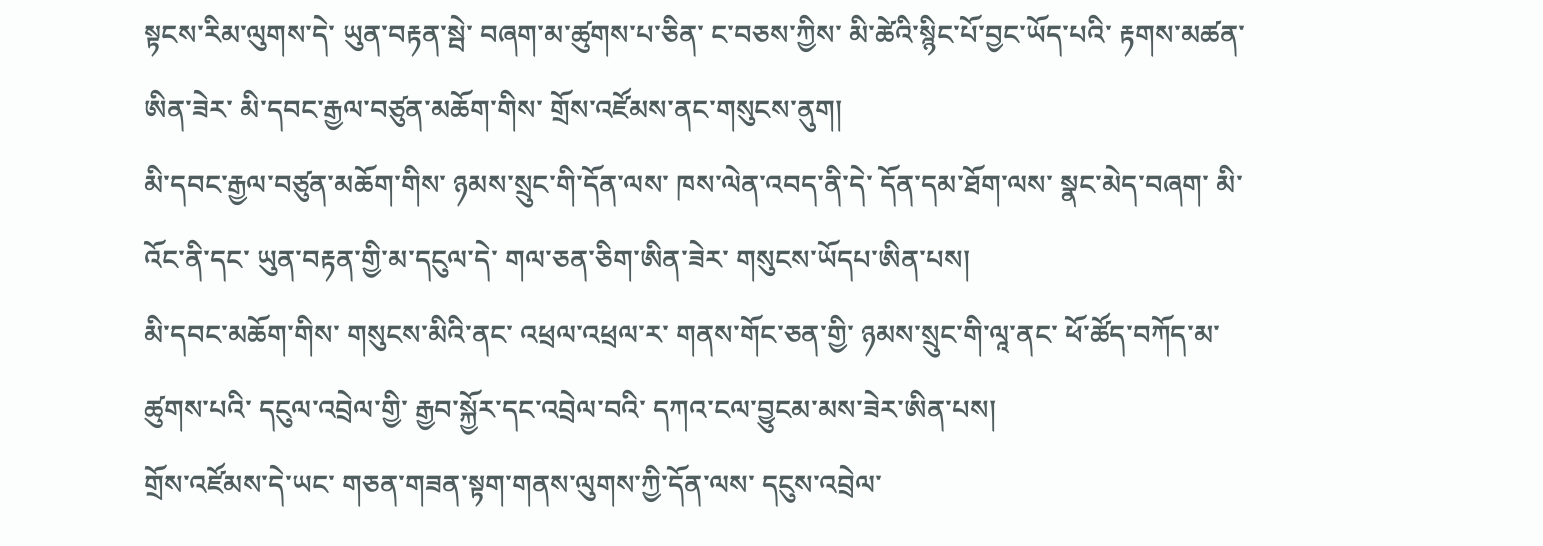སྟངས་རིམ་ལུགས་དེ་ ཡུན་བརྟན་སྦེ་ བཞག་མ་ཚུགས་པ་ཅིན་ ང་བཅས་ཀྱིས་ མི་ཚེའི་སྙིང་པོ་བྱང་ཡོད་པའི་ རྟགས་མཚན་ཨིན་ཟེར་ མི་དབང་རྒྱལ་བཙུན་མཆོག་གིས་ གྲོས་འཛོམས་ནང་གསུངས་ནུག།
མི་དབང་རྒྱལ་བཙུན་མཆོག་གིས་ ཉམས་སྲུང་གི་དོན་ལས་ ཁས་ལེན་འབད་ནི་དེ་ དོན་དམ་ཐོག་ལས་ སྣང་མེད་བཞག་ མི་འོང་ནི་དང་ ཡུན་བརྟན་གྱི་མ་དངུལ་དེ་ གལ་ཅན་ཅིག་ཨིན་ཟེར་ གསུངས་ཡོདཔ་ཨིན་པས།
མི་དབང་མཆོག་གིས་ གསུངས་མིའི་ནང་ འཕྲལ་འཕྲལ་ར་ གནས་གོང་ཅན་གྱི་ ཉམས་སྲུང་གི་ལཱ་ནང་ ཕོ་ཚོད་བཀོད་མ་ཚུགས་པའི་ དངུལ་འབྲེལ་གྱི་ རྒྱབ་སྐྱོར་དང་འབྲེལ་བའི་ དཀའ་ངལ་བྱུངམ་མས་ཟེར་ཨིན་པས།
གྲོས་འཛོམས་དེ་ཡང་ གཅན་གཟན་སྟག་གནས་ལུགས་ཀྱི་དོན་ལས་ དངུས་འབྲེལ་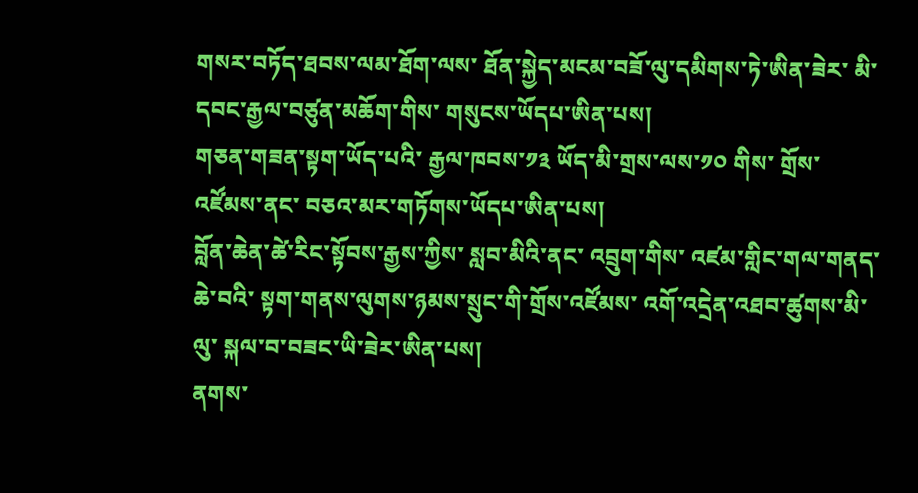གསར་བཏོད་ཐབས་ལམ་ཐོག་ལས་ ཐོན་སྐྱེད་མངམ་བཟོ་ལུ་དམིགས་ཏེ་ཨིན་ཟེར་ མི་དབང་རྒྱལ་བཙུན་མཆོག་གིས་ གསུངས་ཡོདཔ་ཨིན་པས།
གཅན་གཟན་སྟག་ཡོད་པའི་ རྒྱལ་ཁབས་༡༣ ཡོད་མི་གྲས་ལས་༡༠ གིས་ གྲོས་འཛོམས་ནང་ བཅའ་མར་གཏོགས་ཡོདཔ་ཨིན་པས།
བློན་ཆེན་ཚེ་རིང་སྟོབས་རྒྱས་ཀྱིས་ སླབ་མིའི་ནང་ འབྲུག་གིས་ འཛམ་གླིང་གལ་གནད་ཆེ་བའི་ སྟག་གནས་ལུགས་ཉམས་སྲུང་གི་གྲོས་འཛོམས་ འགོ་འདྲེན་འཐབ་ཚུགས་མི་ལུ་ སྐལ་བ་བཟང་ཡི་ཟེར་ཨིན་པས།
ནགས་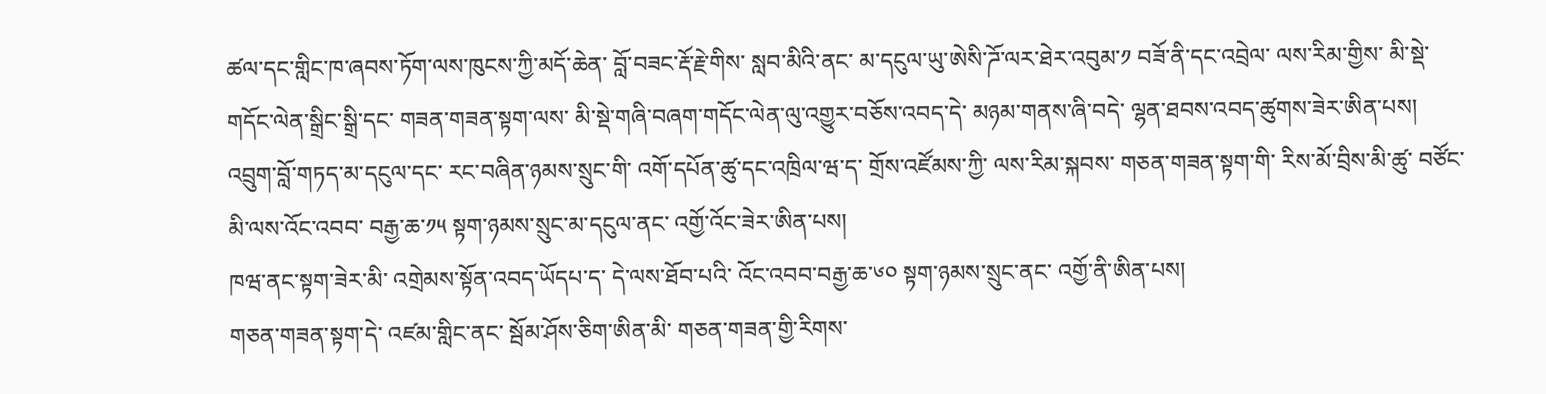ཚལ་དང་གླིང་ཁ་ཞབས་ཏོག་ལས་ཁུངས་ཀྱི་མདོ་ཆེན་ བློ་བཟང་རྡོ་རྗེ་གིས་ སླབ་མིའི་ནང་ མ་དངུལ་ཡུ་ཨེསི་ཌོ་ལར་ཐེར་འབུམ་༡ བཟོ་ནི་དང་འབྲེལ་ ལས་རིམ་གྱིས་ མི་སྡེ་གདོང་ལེན་སྒྲིང་སྒྲི་དང་ གཟན་གཟན་སྟག་ལས་ མི་སྡེ་གཞི་བཞག་གདོང་ལེན་ལུ་འགྱུར་བཅོས་འབད་དེ་ མཉམ་གནས་ཞི་བདེ་ ལྷན་ཐབས་འབད་ཚུགས་ཟེར་ཨིན་པས།
འབྲུག་བློ་གཏད་མ་དངུལ་དང་ རང་བཞིན་ཉམས་སྲུང་གི་ འགོ་དཔོན་ཚུ་དང་འཁྲིལ་ཝ་ད་ གྲོས་འཛོམས་ཀྱི་ ལས་རིམ་སྐབས་ གཅན་གཟན་སྟག་གི་ རིས་མོ་བྲིས་མི་ཚུ་ བཙོང་མི་ལས་འོང་འབབ་ བརྒྱ་ཆ་༡༥ སྟག་ཉམས་སྲུང་མ་དངུལ་ནང་ འགྱོ་འོང་ཟེར་ཨིན་པས།
ཁཝ་ནང་སྟག་ཟེར་མི་ འགྲེམས་སྟོན་འབད་ཡོདཔ་ད་ དེ་ལས་ཐོབ་པའི་ འོང་འབབ་བརྒྱ་ཆ་༦༠ སྟག་ཉམས་སྲུང་ནང་ འགྱོ་ནི་ཨིན་པས།
གཅན་གཟན་སྟག་དེ་ འཛམ་གླིང་ནང་ སྦོམ་ཤོས་ཅིག་ཨིན་མི་ གཅན་གཟན་གྱི་རིགས་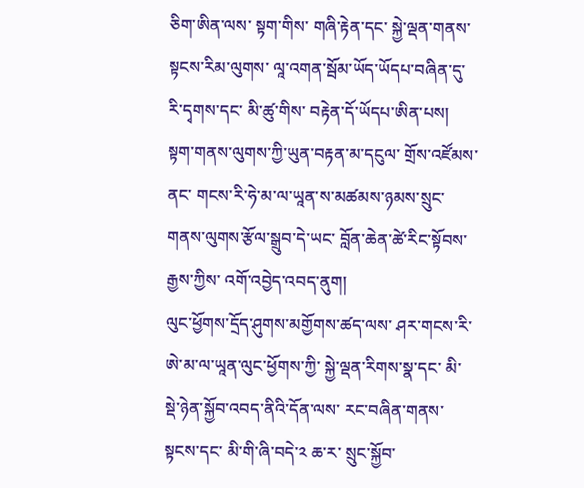ཅིག་ཨིན་ལས་ སྟག་གིས་ གཞི་རྟེན་དང་ སྐྱེ་ལྡན་གནས་སྟངས་རིམ་ལུགས་ ལཱ་འགན་སྦོམ་ཡོད་ཡོདཔ་བཞིན་དུ་ རི་དྭགས་དང་ མི་ཚུ་གིས་ བརྟེན་དོ་ཡོདཔ་ཨིན་པས།
སྟག་གནས་ལུགས་ཀྱི་ཡུན་བརྟན་མ་དངུལ་ གྲོས་འཛོམས་ནང་ གངས་རི་ཧེ་མ་ལ་ཡཱན་ས་མཚམས་ཉམས་སྲུང་གནས་ལུགས་རྩོལ་སྒྲུབ་དེ་ཡང་ བློན་ཆེན་ཚེ་རིང་སྟོབས་རྒྱས་ཀྱིས་ འགོ་འབྱེད་འབད་ནུག།
ལུང་ཕྱོགས་དྲོད་ཤུགས་མགྱོགས་ཚད་ལས་ ཤར་གངས་རི་ཨེ་མ་ལ་ཡཱན་ལུང་ཕྱོགས་ཀྱི་ སྐྱེ་ལྡན་རིགས་སྣ་དང་ མི་སྡེ་ཉེན་སྐྱོབ་འབད་ནིའི་དོན་ལས་ རང་བཞིན་གནས་སྟངས་དང་ མི་གི་ཞི་བདེ་༢ ཆ་ར་ སྲུང་སྐྱོབ་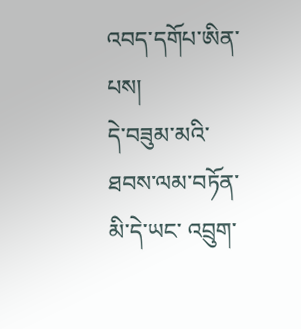འབད་དགོཔ་ཨིན་པས།
དེ་བཟུམ་མའི་ ཐབས་ལམ་བཏོན་མི་དེ་ཡང་ འབྲུག་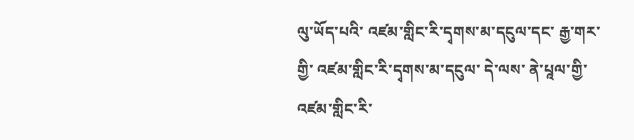ལུ་ཡོད་པའི་ འཛམ་གླིང་རི་དྭགས་མ་དངུལ་དང་ རྒྱ་གར་གྱི་ འཛམ་གླིང་རི་དྭགས་མ་དངུལ་ དེ་ལས་ ནེ་པཱལ་གྱི་ འཛམ་གླིང་རི་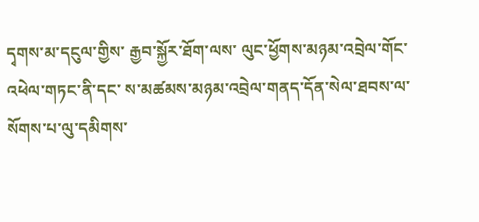དྭགས་མ་དངུལ་གྱིས་ རྒྱབ་སྐྱོར་ཐོག་ལས་ ལུང་ཕྱོགས་མཉམ་འབྲེལ་གོང་འཕེལ་གཏང་ནི་དང་ ས་མཚམས་མཉམ་འབྲེལ་གནད་དོན་སེལ་ཐབས་ལ་སོགས་པ་ལུ་དམིགས་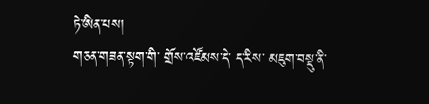ཏེ་ཨིན་པས།
གཅན་གཟན་སྟག་གི་ གྲོས་འཛོམས་དེ་ ད་རིས་ མཇུག་བསྡུ་ནི་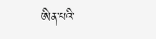ཨིན་པའི་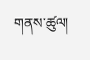གནས་ཚུལ།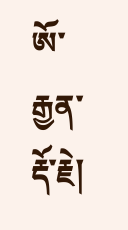ཨོ་རྒྱན་རྡོ་རྗེ།